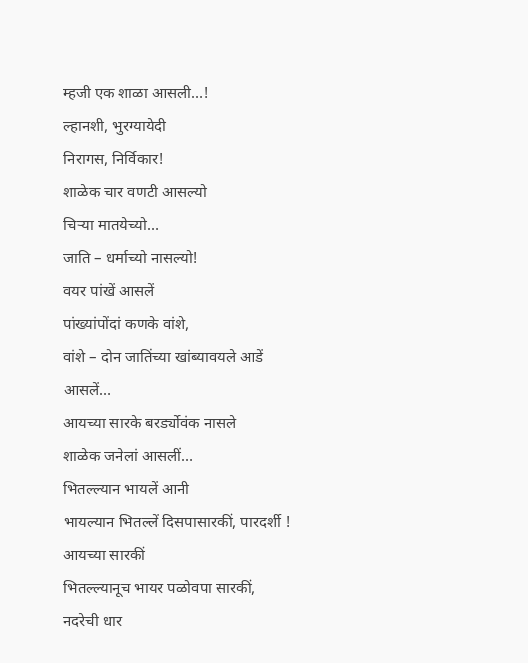म्हजी एक शाळा आसली…!
ल्हानशी, भुरग्यायेदी
निरागस, निर्विकार!
शाळेक चार वणटी आसल्यो
चिऱ्या मातयेच्यो…
जाति – धर्माच्यो नासल्यो!
वयर पांखें आसलें
पांख्यांपोंदां कणके वांशे,
वांशे – दोन जातिंच्या खांब्यावयले आडें आसलें…
आयच्या सारके बरर्ड्योवंक नासले
शाळेक जनेलां आसलीं…
भितल्ल्यान भायलें आनी
भायल्यान भितल्लें दिसपासारकीं, पारदर्शी !
आयच्या सारकीं
भितल्ल्यानूच भायर पळोवपा सारकीं,
नदरेची धार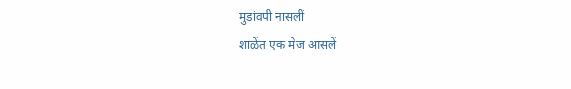मुडांवपी नासलीं
शाळेंत एक मेज आसलें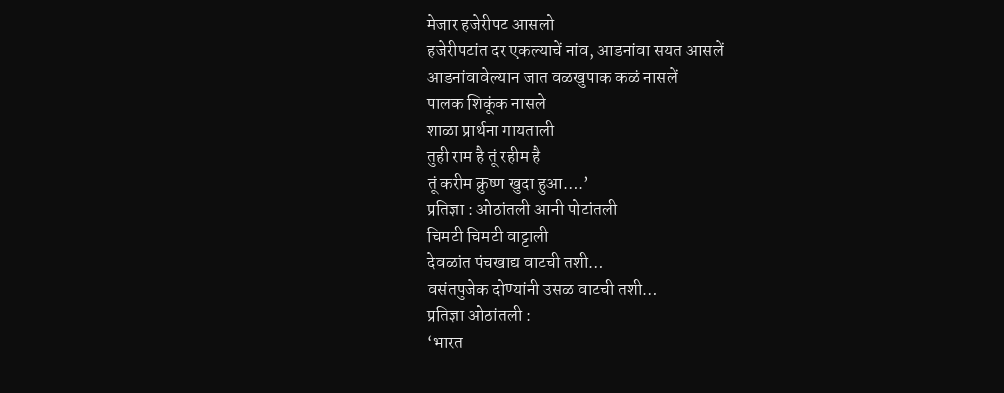मेजार हजेरीपट आसलो
हजेरीपटांत दर एकल्याचें नांव, आडनांवा सयत आसलें
आडनांवावेल्यान जात वळखुपाक कळं नासलें
पालक शिकूंक नासले
शाळा प्रार्थना गायताली
तुही राम है तूं रहीम है
तूं करीम क्रुष्ण खुदा हुआ….’
प्रतिज्ञा : ओठांतली आनी पोटांतली
चिमटी चिमटी वाट्टाली
देवळांत पंचखाद्य वाटची तशी…
वसंतपुजेक दोण्यांनी उसळ वाटची तशी…
प्रतिज्ञा ओठांतली :
‘भारत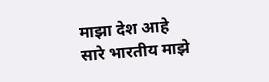माझा देश आहे
सारे भारतीय माझे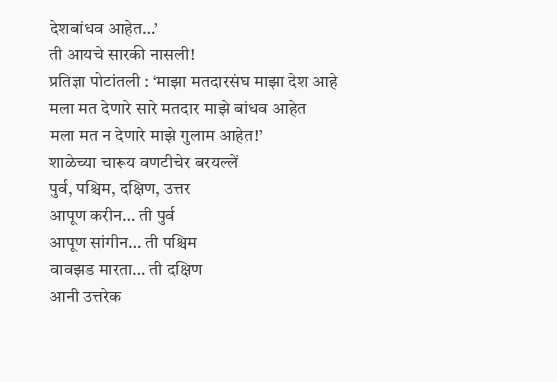देशबांधव आहेत…’
ती आयचे सारकी नासली!
प्रतिज्ञा पोटांतली : ‘माझा मतदारसंघ माझा देश आहे
मला मत देणारे सारे मतदार माझे बांधव आहेत
मला मत न देणारे माझे गुलाम आहेत!’
शाळेच्या चारूय वणटीचेर बरयल्लें
पुर्व, पश्चिम, दक्षिण, उत्तर
आपूण करीन… ती पुर्व
आपूण सांगीन… ती पश्चिम
वावझड मारता… ती दक्षिण
आनी उत्तरेक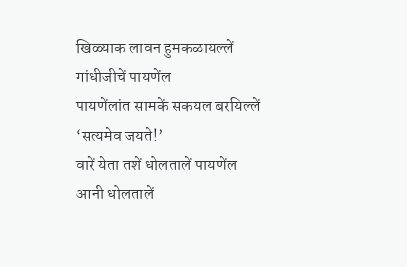खिळ्याक लावन हुमकळायल्लें
गांधीजीचें पायणेंल
पायणेंलांत सामकें सकयल बरयिल्लें
‘सत्यमेव जयते!’
वारें येता तशें धोलतालें पायणेंल
आनी धोलतालें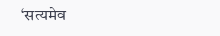‘सत्यमेव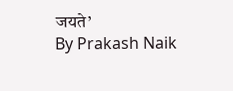जयते’
By Prakash Naik